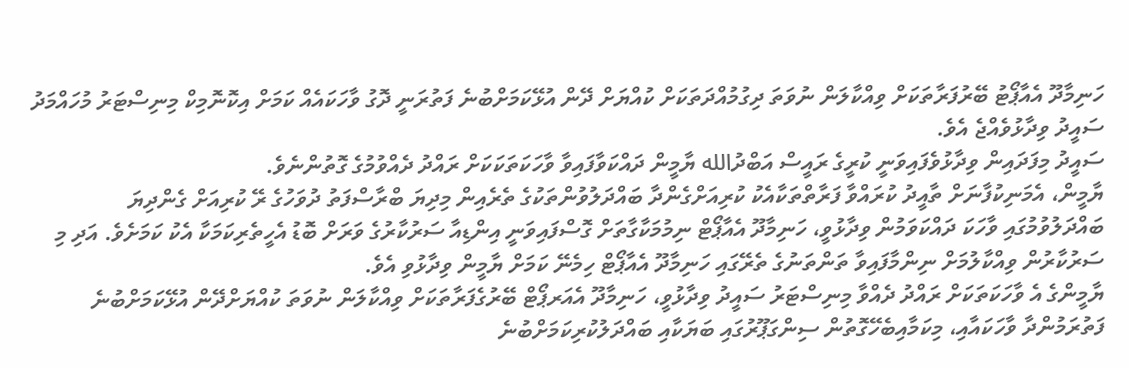ހަނިމާދޫ އެއާޕޯޓު ބޭރުފަރާތަކަށް ވިއްކާލަން ނުވަތަ ދިގުމުއްދަތަކަށް ކުއްޔަށް ދޭން އުޅޭކަމަށްބުނެ ފަތުރަނީ ދޮގު ވާހަކައެއް ކަމަށް އިކޮނޮމިކް މިނިސްޓަރު މުހައްމަދު ސައީދު ވިދާޅުވެއްޖެ އެވެ.
ސައީދު މިފަދައިން ވިދާޅުވެފައިވަނީ ކުރީގެ ރައީސް އަބްދުالله ޔާމީން ދައްކަވާފައިވާ ވާހަކަތަކަކަށް ރައްދު ދެއްވުމުގެ ގޮތުންނެވެ.
ޔާމީން، އެމަނިކުފާނަށް ތާއީދު ކުރައްވާ ފަރާތްތަކާއެކު ކުރިއަށްގެންދާ ބައްދަލުވުންތަކުގެ ތެރެއިން މިދިޔަ ބްރާސްފަތު ދުވަހުގެ ރޭ ކުރިއަށް ގެންދިޔަ ބައްދަލުވުމުގައި ވާހަކަ ދައްކަވަމުން ވިދާޅުވީ، ހަނިމާދޫ އެއާޕޯޓް ނިމުމަކާގާތަށް ގޮސްފައިވަނީ އިންޑިއާ ސަރުކާރުގެ ވަރަށް ބޮޑު އެހީތެރިކަމަކާ އެކު ކަމަށެވެ. އަދި މި ސަރުކާރުން ވިއްކާލުމަށް ނިންމާފައިވާ ތަންތަނުގެ ތެރޭގައި ހަނިމާދޫ އެއާޕޯޓް ހިމެނޭ ކަމަށް ޔާމީން ވިދާޅުވި އެވެ.
ޔާމީންގެ އެ ވާހަކަތަކަށް ރައްދު ދެއްވާ މިނިސްޓަރު ސައީދު ވިދާޅުވީ، ހަނިމާދޫ އެއަރޕޯޓް ބޭރުގެފަރާތަކަށް ވިއްކާލަން ނުވަތަ ކުއްޔަށްދޭން އުޅޭކަމަށްބުނެ ފަތުރަމުންދާ ވާހަކައާއި، މިކަމާއިބެހޭގޮތުން ސިންގަޕޫރުގައި ބަޔަކާއި ބައްދަލުކުރިކަމަށްބުނެ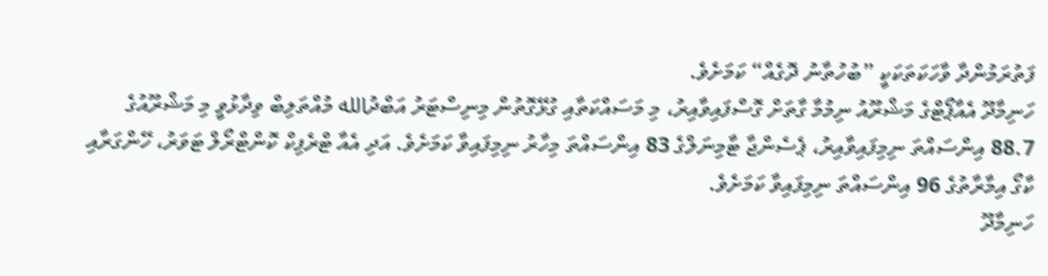ފަތުރަމުންދާ ވާހަކަތަކަކީ ”ބުހުތާނު ދޮގެއް“ ކަމަށެވެ.
ހަނިމާދޫ އެއާޕޯޓްގެ މަޝްރޫއު ނިމުމާ ގާތަށް ގޮސްފައިވާއިރު، މި މަސައްކަތާއި ގުޅޭގޮތުން މިނިސްޓަރު އަބްދުالله މުއްތަލިބް ވިދާޅުވީ މި މަޝްރޫއުގެ 88.7 އިންސައްތަ ނިމިފައިވާއިރު، ޕެސެންޖާ ޓާމިނަލްގެ 83 އިންސައްތަ މިހާރު ނިމިފައިވާ ކަމަށެވެ. އަދި އެއާ ޓްރެފިކް ކޮންޓްރޯލް ޓަވަރު، ހޭންގަރާއި ކާގޯ އިމާރާތުގެ 96 އިންސައްތަ ނިމިފައިވާ ކަމަށެވެ.
ހަނިމާދޫ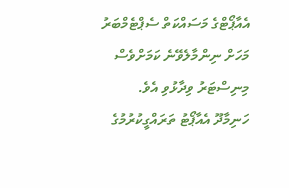އެއާޕޯޓްގެ މަސައްކަތް ސެޕްޓެމްބަރު މަހަށް ނިންމާލެވޭނެ ކަމަށްވެސް މިނިސްޓަރު ވިދާޅުވި އެވެ.
ހަނިމާދޫ އެއާޕޯޓު ތަރައްގީކުރުމުގެ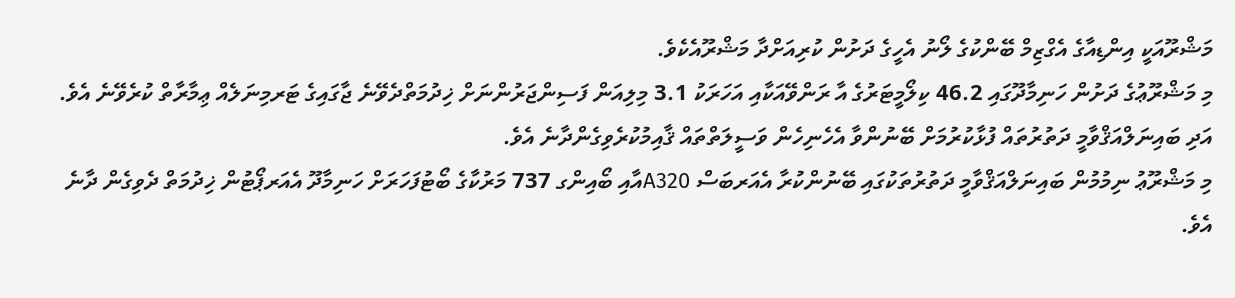މަޝްރޫއަކީ އިންޑިއާގެ އެގްޒިމް ބޭންކުގެ ލޯނު އެހީގެ ދަށުން ކުރިއަށްދާ މަޝްރޫއެކެވެ.
މި މަޝްރޫޢުގެ ދަށުން ހަނިމާދޫގައި 46.2 ކިލޯމީޓަރުގެ އާ ރަންވޭއަކާއި އަހަރަކު 3.1 މިލިއަން ފަސިންޖަރުންނަށް ޚިދުމަތްދެވޭނެ ޖާގައިގެ ޓަރމިނަލެއް ޢިމާރާތް ކުރެވޭނެ އެވެ. އަދި ބައިނަލްއަޤްވާމީ ދަތުރުތައް ފުޅާކުރުމަށް ބޭނުންވާ އެހެނިހެން ވަސީލަތްތައް ޤާއިމުކުރެވިގެންދާނެ އެވެ.
މި މަޝްރޫޢު ނިމުމުން ބައިނަލްއަޤްވާމީ ދަތުރުތަކުގައި ބޭނުންކުރާ އެއަރބަސް A320އާއި ބޯއިންގ 737 މަރުކާގެ ބޯޓުފަހަރަށް ހަނިމާދޫ އެއަރޕޯޓުން ޚިދުމަތް ދެވިގެން ދާނެ އެވެ.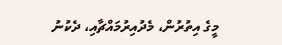މީގެ އިތުރުން، މެދުއިރުމައްޗާއި، ދެކުނު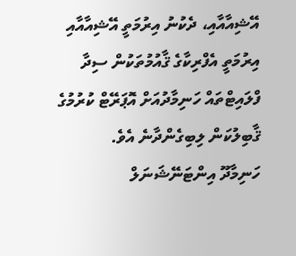އޭޝިއާއާއި، ދެކުނު އިރުމަތީ އޭޝިއާއާއި އިރުމަތީ އެފްރިކާގެ ޤާއުމުތަކުން ސިދާ ފްލައިޓްތައް ހަނިމާދުއަށް އޮޕަރޭޓް ކުރުމުގެ ޤާބިލުކަން ލިބިގެންދާނެ އެވެ.
ހަނިމާދޫ އިންޓަނޭޝަނަލް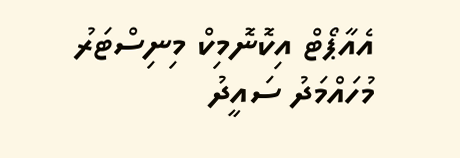އެއާޕޯޓް އިކޮނޮމިކް މިނިސްޓަރު މުހައްމަދު ސައީދު